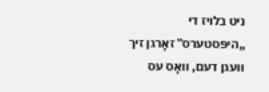ניט בלויז די „היפּסטערס‟ זאָרגן זיך וועגן דעם, וואָס עס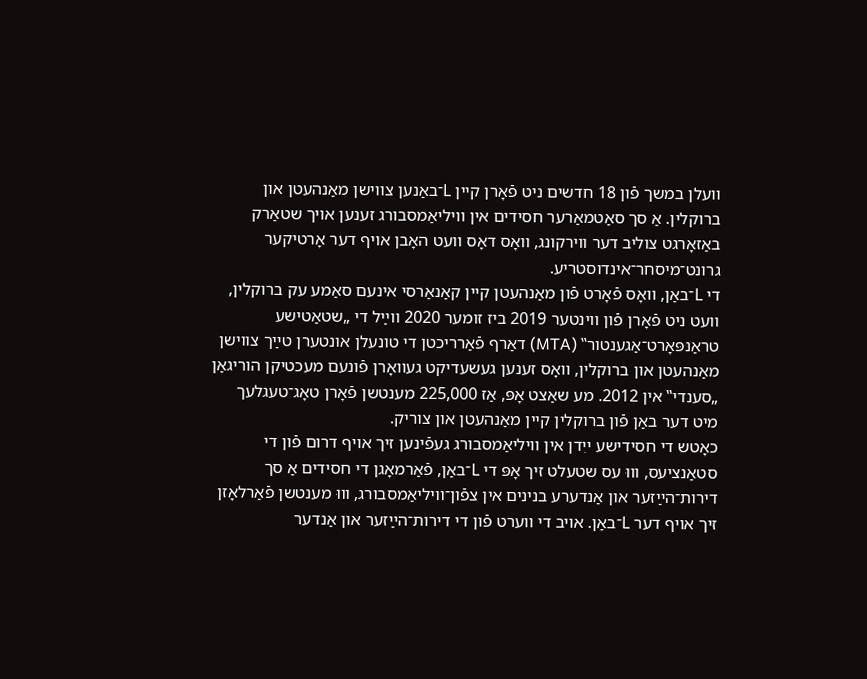וועלן במשך פֿון 18 חדשים ניט פֿאָרן קיין L־באַנען צווישן מאַנהעטן און ברוקלין. אַ סך סאַטמאַרער חסידים אין וויליאַמסבורג זענען אויך שטאַרק באַזאָרגט צוליב דער ווירקונג, וואָס דאָס וועט האָבן אויף דער אָרטיקער גרונט־מיסחר־אינדוסטריע.
די L־באַן, וואָס פֿאָרט פֿון מאַנהעטן קיין קאַנאַרסי אינעם סאַמע עק ברוקלין, וועט ניט פֿאָרן פֿון ווינטער 2019 ביז זומער 2020 ווײַל די „שטאַטישע טראַנפּאָרט־אַגענטור‟ (MTA) דאַרף פֿאַרריכטן די טונעלן אונטערן טײַך צווישן מאַנהעטן און ברוקלין, וואָס זענען געשעדיקט געוואָרן פֿונעם מעכטיקן הוריגאַן „סענדי‟ אין 2012. מע שאַצט אָפּ, אַז 225,000 מענטשן פֿאָרן טאָג־טעגלעך מיט דער באַן פֿון ברוקלין קיין מאַנהעטן און צוריק.
כאָטש די חסידישע ייִדן אין וויליאַמסבורג געפֿינען זיך אויף דרום פֿון די סטאַנציעס, וווּ עס שטעלט זיך אָפּ די L־באַן, פֿאַרמאָגן די חסידים אַ סך דירות־הײַזער און אַנדערע בנינים אין צפֿון־וויליאַמסבורג, וווּ מענטשן פֿאַרלאָזן זיך אויף דער L־באַן. אויב די ווערט פֿון די דירות־הײַזער און אַנדער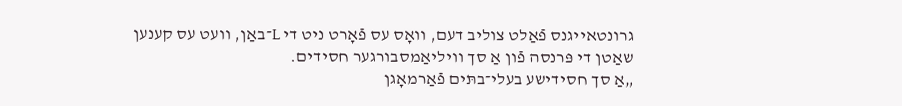גרונטאייגנס פֿאַלט צוליב דעם, וואָס עס פֿאָרט ניט די L־באַן, וועט עס קענען שאַטן די פּרנסה פֿון אַ סך וויליאַמסבורגער חסידים.
„אַ סך חסידישע בעלי־בתּים פֿאַרמאָגן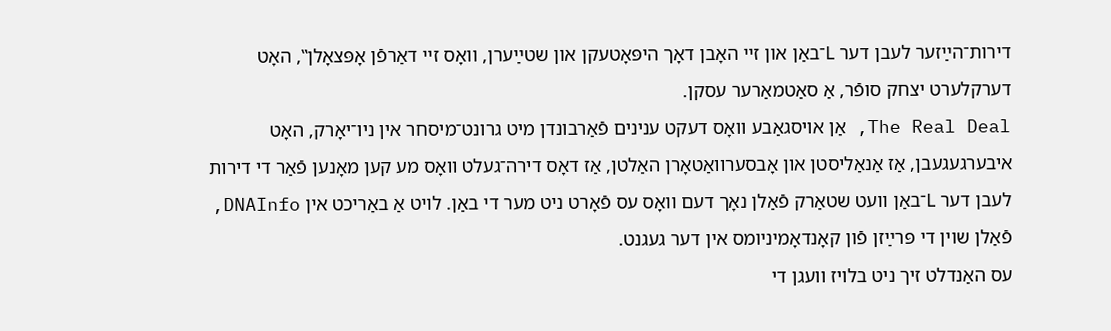דירות־הײַזער לעבן דער L־באַן און זיי האָבן דאָך היפּאָטעקן און שטײַערן, וואָס זיי דאַרפֿן אָפּצאָלן‟, האָט דערקלערט יצחק סופֿר, אַ סאַטמאַרער עסקן.
The Real Deal, אַן אויסגאַבע וואָס דעקט ענינים פֿאַרבונדן מיט גרונט־מיסחר אין ניו־יאָרק, האָט איבערגעגעבן, אַז אַנאַליסטן און אָבסערוואַטאָרן האַלטן, אַז דאָס דירה־געלט וואָס מע קען מאָנען פֿאַר די דירות לעבן דער L־באַן וועט שטאַרק פֿאַלן נאָך דעם וואָס עס פֿאָרט ניט מער די באַן. לויט אַ באַריכט אין DNAInfo, פֿאַלן שוין די פּרײַזן פֿון קאָנדאָמיניומס אין דער געגנט.
עס האַנדלט זיך ניט בלויז וועגן די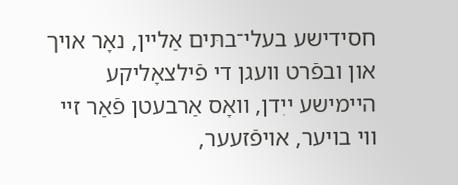חסידישע בעלי־בתּים אַליין, נאָר אויך און ובפֿרט וועגן די פֿילצאָליקע היימישע ייִדן, וואָס אַרבעטן פֿאַר זיי ווי בויער, אויפֿזעער,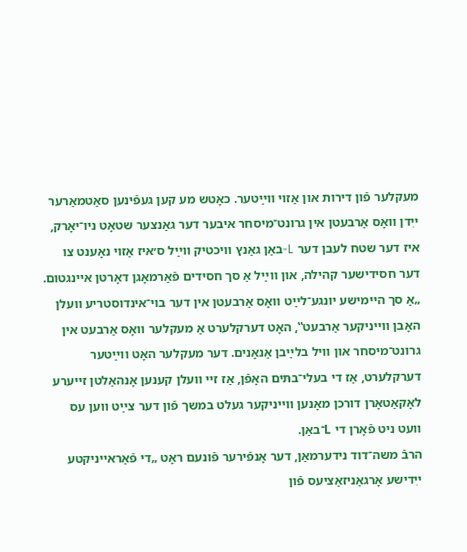מעקלער פֿון דירות און אַזוי ווײַטער. כאָטש מע קען געפֿינען סאַטמאַרער ייִדן וואָס אַרבעטן אין גרונט־מיסחר איבער דער גאַנצער שטאָט ניו־יאָרק, איז דער שטח לעבן דער L-באַן גאַנץ וויכטיק ווײַל ס׳איז אַזוי נאָענט צו דער חסידישער קהילה, און ווײַל אַ סך חסידים פֿאַרמאָגן דאָרטן איינגטום.
„אַ סך היימישע יונגע־לײַט וואָס אַרבעטן אין דער בוי־אינדוסטריע וועלן האָבן ווייניקער אַרבעט‟, האָט דערקלערט אַ מעקלער וואָס אַרבעט אין גרונט־מיסחר און וויל בלײַבן אַנאָנים. דער מעקלער האָט ווײַטער דערקלערט, אַז די בעלי־בתּים האָפֿן, אַז זיי וועלן קענען אָנהאַלטן זייערע לאָקאַטאָרן דורכן מאָנען ווייניקער געלט במשך פֿון דער צײַט ווען עס וועט ניט פֿאָרן די L־באַן.
הרבֿ משה־דוד נידערמאַן, דער אָנפֿירער פֿונעם ראָט „די פֿאַראייניקטע ייִדישע אָרגאַניזאַציעס פֿון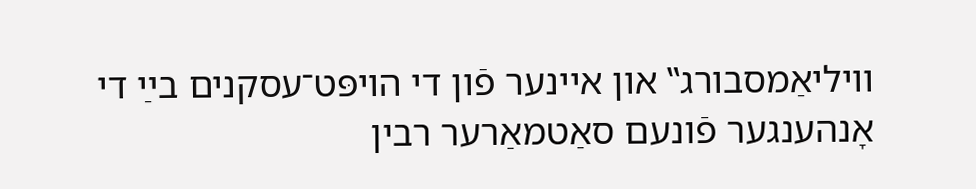וויליאַמסבורג‟ און איינער פֿון די הויפּט־עסקנים בײַ די אָנהענגער פֿונעם סאַטמאַרער רבין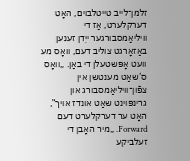זלמן־לייב טייטלבוים, האָט דערקלערט, אַז די וויליאַמסבורגער ייִדן זענען באַזאָרגט צוליב דעם, וואָס מע וועט אָפּשטעלן די באַן. „וואָס ס’שאַט מענטשן אין צפֿון־וויליאַמסבורג און גרינפּוינט שאַט אונדז אויך‟, האָט ער דערקלערט דעם Forward. „מיר האָבן די זעלביקע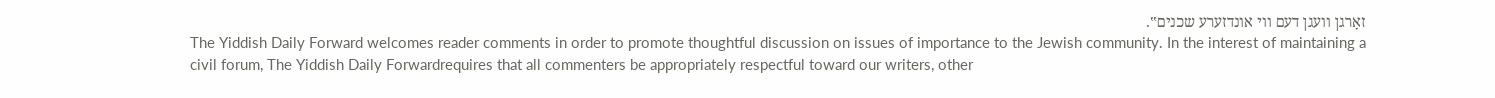זאָרגן וועגן דעם ווי אונדזערע שכנים‟.
The Yiddish Daily Forward welcomes reader comments in order to promote thoughtful discussion on issues of importance to the Jewish community. In the interest of maintaining a civil forum, The Yiddish Daily Forwardrequires that all commenters be appropriately respectful toward our writers, other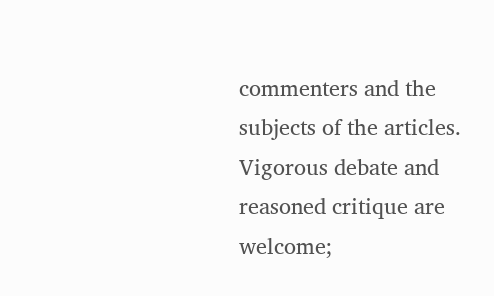commenters and the subjects of the articles. Vigorous debate and reasoned critique are welcome;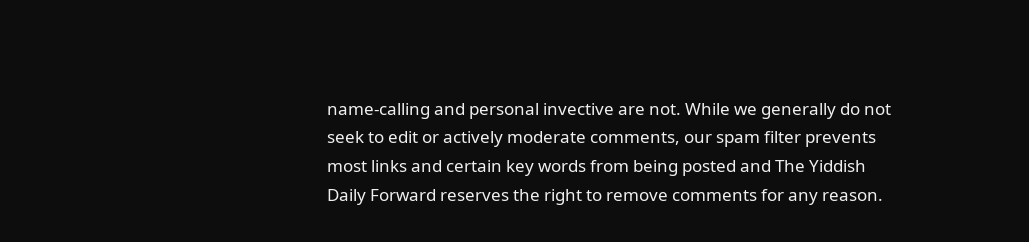name-calling and personal invective are not. While we generally do not seek to edit or actively moderate comments, our spam filter prevents most links and certain key words from being posted and The Yiddish Daily Forward reserves the right to remove comments for any reason.